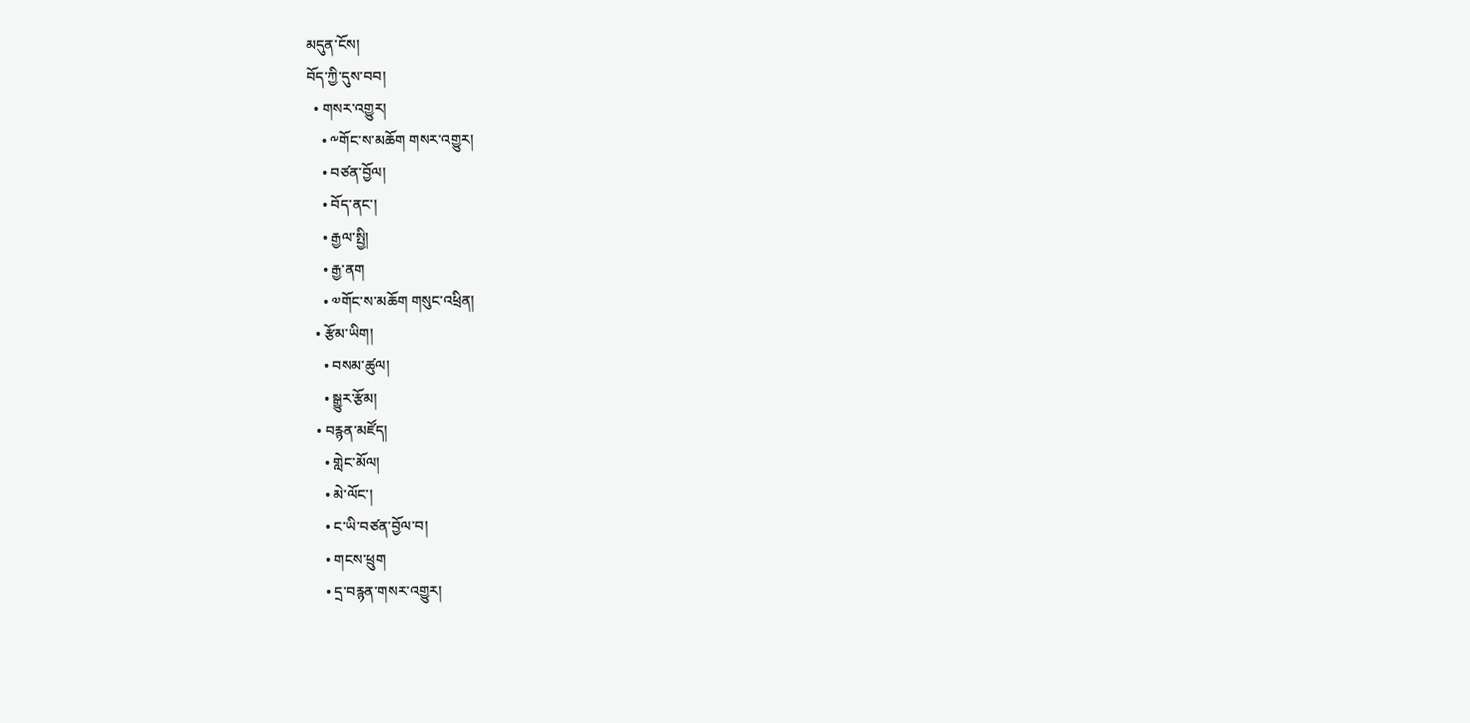མདུན་ངོས།
བོད་ཀྱི་དུས་བབ།
  • གསར་འགྱུར།
    • ༸གོང་ས་མཆོག གསར་འགྱུར།
    • བཙན་བྱོལ།
    • བོད་ནང་།
    • རྒྱལ་སྤྱི།
    • རྒྱ་ནག
    • ༧གོང་ས་མཆོག གསུང་འཕྲིན།
  • རྩོམ་ཡིག།
    • བསམ་ཚུལ།
    • སྒྱུར་རྩོམ།
  • བརྙན་མཛོད།
    • གླེང་མོལ།
    • མེ་ལོང་།
    • ང་ཡི་བཙན་བྱོལ་བ།
    • གངས་ཕྲུག
    • དྲ་བརྙན་གསར་འགྱུར།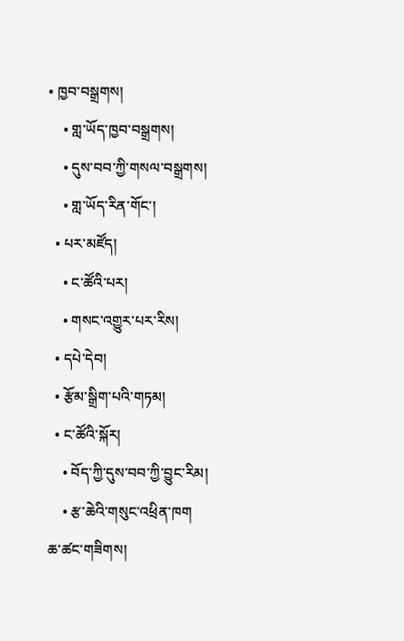• ཁྱབ་བསྒྲགས།
    • གླ་ཡོད་ཁྱབ་བསྒྲགས།
    • དུས་བབ་ཀྱི་གསལ་བསྒྲགས།
    • གླ་ཡོད་རིན་གོང་།
  • པར་མཛོད།
    • ང་ཚོའི་པར།
    • གསང་འགྱུར་པར་རིས།
  • དཔེ་དེབ།
  • རྩོམ་སྒྲིག་པའི་གཏམ།
  • ང་ཚོའི་སྐོར།
    • བོད་ཀྱི་དུས་བབ་ཀྱི་བྱུང་རིམ།
    • རྩ་ཆེའི་གསུང་འཕྲིན་ཁག
ཆ་ཚང་གཟིགས།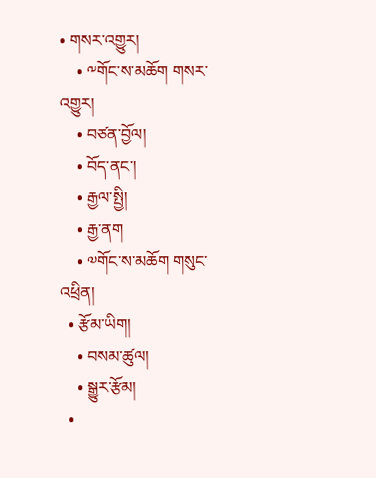• གསར་འགྱུར།
    • ༸གོང་ས་མཆོག གསར་འགྱུར།
    • བཙན་བྱོལ།
    • བོད་ནང་།
    • རྒྱལ་སྤྱི།
    • རྒྱ་ནག
    • ༧གོང་ས་མཆོག གསུང་འཕྲིན།
  • རྩོམ་ཡིག།
    • བསམ་ཚུལ།
    • སྒྱུར་རྩོམ།
  •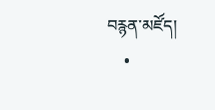བརྙན་མཛོད།
    •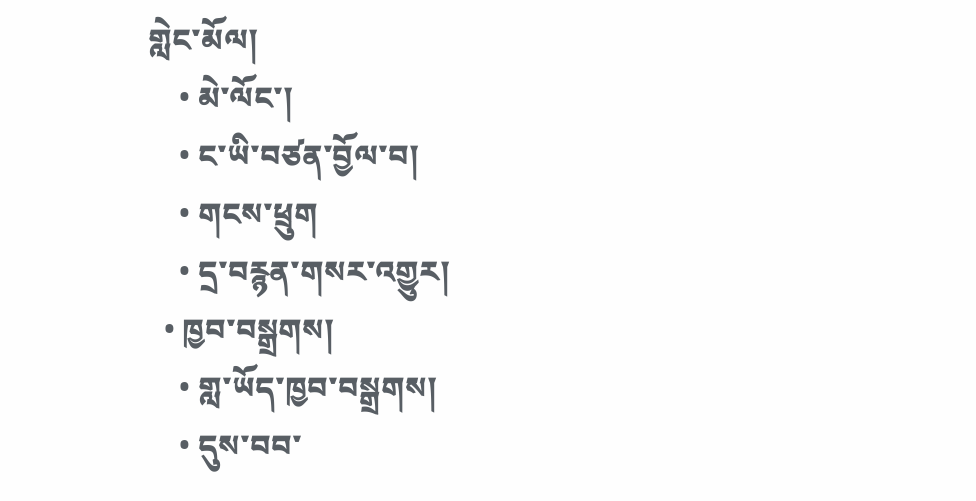གླེང་མོལ།
    • མེ་ལོང་།
    • ང་ཡི་བཙན་བྱོལ་བ།
    • གངས་ཕྲུག
    • དྲ་བརྙན་གསར་འགྱུར།
  • ཁྱབ་བསྒྲགས།
    • གླ་ཡོད་ཁྱབ་བསྒྲགས།
    • དུས་བབ་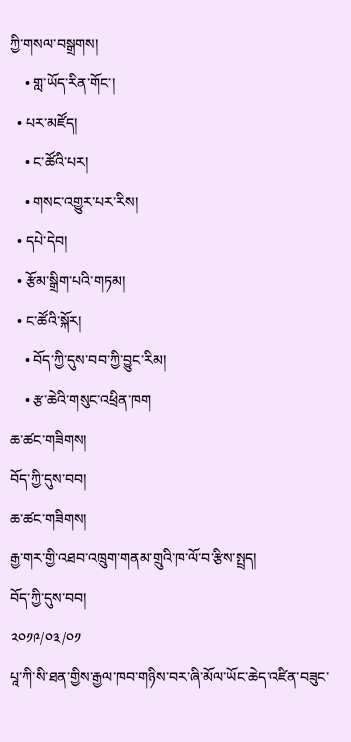ཀྱི་གསལ་བསྒྲགས།
    • གླ་ཡོད་རིན་གོང་།
  • པར་མཛོད།
    • ང་ཚོའི་པར།
    • གསང་འགྱུར་པར་རིས།
  • དཔེ་དེབ།
  • རྩོམ་སྒྲིག་པའི་གཏམ།
  • ང་ཚོའི་སྐོར།
    • བོད་ཀྱི་དུས་བབ་ཀྱི་བྱུང་རིམ།
    • རྩ་ཆེའི་གསུང་འཕྲིན་ཁག
ཆ་ཚང་གཟིགས།
བོད་ཀྱི་དུས་བབ།
ཆ་ཚང་གཟིགས།
རྒྱ་གར་གྱི་འཐབ་འཁྲུག་གནམ་གྲུའི་ཁ་ལོ་བ་རྩིས་སྤྲད།
བོད་ཀྱི་དུས་བབ།
༢༠༡༩/༠༣/༠༡
པཱ་ཀི་སི་ཐན་གྱིས་རྒྱལ་ཁབ་གཉིས་བར་ཞི་མོལ་ཡོང་ཆེད་འཛིན་བཟུང་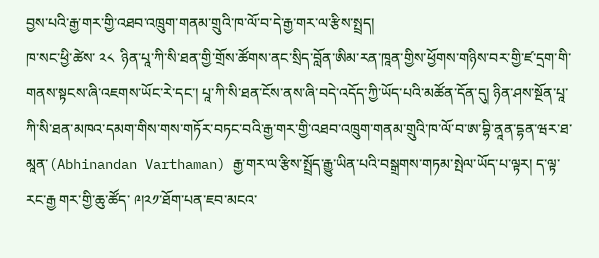བྱས་པའི་རྒྱ་གར་གྱི་འཐབ་འཁྲུག་གནམ་གྲུའི་ཁ་ལོ་བ་དེ་རྒྱ་གར་ལ་རྩིས་སྤྲད།
ཁ་སང་ཕྱི་ཚེས་ ༢༨  ཉིན་པཱ་ཀི་སི་ཐན་གྱི་གྲོས་ཚོགས་ནང་སྲིད་བློན་ཨིམ་རན་ཁཱན་གྱིས་ཕྱོགས་གཉིས་བར་གྱི་ཛ་དྲག་གི་གནས་སྟངས་ཞི་འཇགས་ཡོང་རེ་དང་། པཱ་ཀི་སི་ཐན་ངོས་ནས་ཞི་བདེ་འདོད་ཀྱི་ཡོད་པའི་མཚོན་དོན་དུ། ཉིན་ཤས་སྔོན་པཱ་ཀི་སི་ཐན་མཁའ་དམག་གིས་གས་གཏོར་བཏང་བའི་རྒྱ་གར་གྱི་འཐབ་འཁྲུག་གནམ་གྲུའི་ཁ་ལོ་བ་ཨ་བྷི་ནཱན་དྷན་ཝར་ཐ་མཱན་(Abhinandan Varthaman) རྒྱ་གར་ལ་རྩིས་སྤྲོད་རྒྱུ་ཡིན་པའི་བསྒྲགས་གཏམ་སྤེལ་ཡོད་པ་ལྟར། ད་ལྟ་རང་རྒྱ གར་གྱི་ཆུ་ཚོད་ ༩།༢༡་ཐོག་པན་ཇབ་མངའ་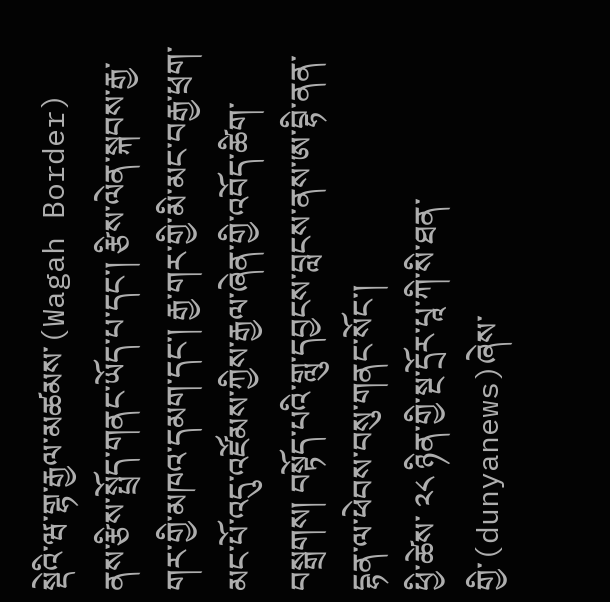སྡེའི་ཝ་གྷ་རྒྱལ་མཚམས་(Wagah Border) ནས་རྩིས་སྤྲོད་གནང་ཡོད་པ་དང་། རྩིས་ལེན་སྐབས་རྒྱ་གར་གྱི་མཁའ་དམག་དང་། རྒྱ་གར་གྱི་མི་མང་བརྒྱ་ཕྲག་མང་པོ་འདུ་འཛོམས་ཀྱིས་རྒྱལ་ཞེན་གྱི་འབོད་ཚིག་བསྒྲགས། བསྟོད་པའི་གླུ་དབྱངས་བླངས་ནས་ཨ་བྷི་ནན་དྷན་ལ་ཕེབས་བསུ་གནང་སོང་།
ཕྱི་ཚེས་ ༢༨ ཉིན་གྱི་སྔ་དྲོར་པཱ་ཀི་སི་ཐན་གྱི་(dunyanews)ཞེས་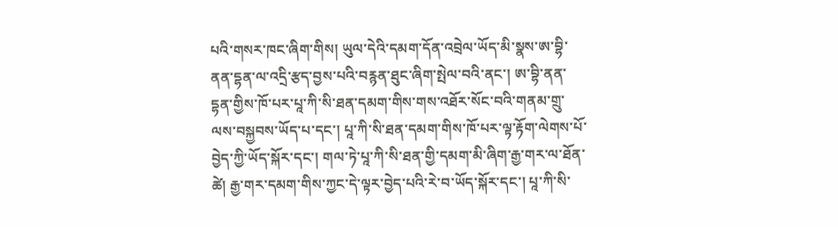པའི་གསར་ཁང་ཞིག་གིས། ཡུལ་དེའི་དམག་དོན་འབྲེལ་ཡོད་མི་སྣས་ཨ་བྷི་ནན་དྷན་ལ་འདྲི་རྩད་བྱས་པའི་བརྙན་ཐུང་ཞིག་སྤེལ་བའི་ནང་། ཨ་བྷི་ནན་དྷན་གྱིས་ཁོ་པར་པཱ་ཀི་སི་ཐན་དམག་གིས་གས་འཐོར་སོང་བའི་གནམ་གྲུ་ལས་བསྐྱབས་ཡོད་པ་དང་། པཱ་ཀི་སི་ཐན་དམག་གིས་ཁོ་པར་ལྟ་རྟོག་ལེགས་པོ་བྱེད་ཀྱི་ཡོད་སྐོར་དང་། གལ་ཏེ་པཱ་ཀི་སི་ཐན་གྱི་དམག་མི་ཞིག་རྒྱ་གར་ལ་ཐོན་ཚེ། རྒྱ་གར་དམག་གིས་ཀྱང་དེ་ལྟར་བྱེད་པའི་རེ་བ་ཡོད་སྐོར་དང་། པཱ་ཀི་སི་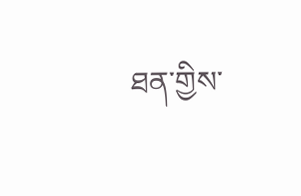ཐན་གྱིས་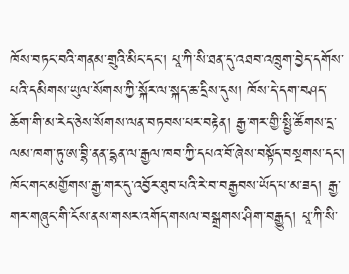ཁོས་བཏང་བའི་གནམ་གྲུའི་མིང་དང་། པཱ་ཀི་སི་ཐན་དུ་འཐབ་འཁྲུག་བྱེད་དགོས་པའི་དམིགས་ཡུལ་སོགས་ཀྱི་སྐོར་ལ་སྐད་ཆ་དྲིས་དུས། ཁོས་དེ་དག་བཤད་ཆོག་གི་མ་རེད་ཅེས་སོགས་ལན་བཏབས་པར་བརྟེན། རྒྱ་གར་གྱི་སྤྱི་ཚོགས་དྲ་ལམ་ཁག་ཏུ་ཨ་བྷི་ནན་དྷན་ལ་རྒྱལ་ཁབ་ཀྱི་དཔའ་བོ་ཞེས་བསྟོད་བསྔགས་དང་། ཁོང་གང་མགྱོགས་རྒྱ་གར་དུ་འབྱོར་ཐུབ་པའི་རེ་བ་བརྒྱབས་ཡོད་པ་མ་ཟད། རྒྱ་གར་གཞུང་གི་ངོས་ནས་གསར་འགོད་གསལ་བསྒྲགས་ཤིག་བརྒྱུད། པཱ་ཀི་སི་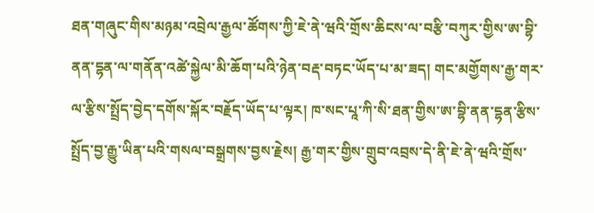ཐན་གཞུང་གིས་མཉམ་འབྲེལ་རྒྱལ་ཚོགས་ཀྱི་ཇེ་ནེ་ཝའི་གྲོས་ཆིངས་ལ་བརྩི་བཀུར་གྱིས་ཨ་བྷི་ནན་དྷན་ལ་གནོན་འཚེ་སྐྱེལ་མི་ཆོག་པའི་ཉེན་བརྡ་བཏང་ཡོད་པ་མ་ཟད། གང་མགྱོགས་རྒྱ་གར་ལ་རྩིས་སྤྲོད་བྱེད་དགོས་སྐོར་བརྗོད་ཡོད་པ་ལྟར། ཁ་སང་པཱ་ཀི་སི་ཐན་གྱིས་ཨ་བྷི་ནན་དྷན་རྩིས་སྤྲོད་བྱ་རྒྱུ་ཡིན་པའི་གསལ་བསྒྲགས་བྱས་རྗེས། རྒྱ་གར་གྱིས་གྲུབ་འབྲས་དེ་ནི་ཇེ་ནེ་ཝའི་གྲོས་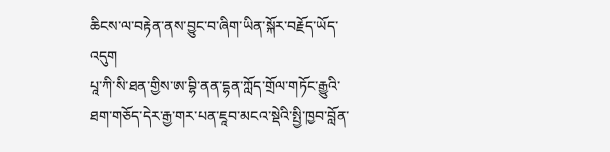ཆིངས་ལ་བརྟེན་ནས་བྱུང་བ་ཞིག་ཡིན་སྐོར་བརྗོད་ཡོད་འདུག
པཱ་ཀི་སི་ཐན་གྱིས་ཨ་བྷི་ནན་དྷན་ཀློད་གྲོལ་གཏོང་རྒྱུའི་ཐག་གཅོད་དེར་རྒྱ་གར་པན་ཇཱབ་མངའ་སྡེའི་སྤྱི་ཁྱབ་བློན་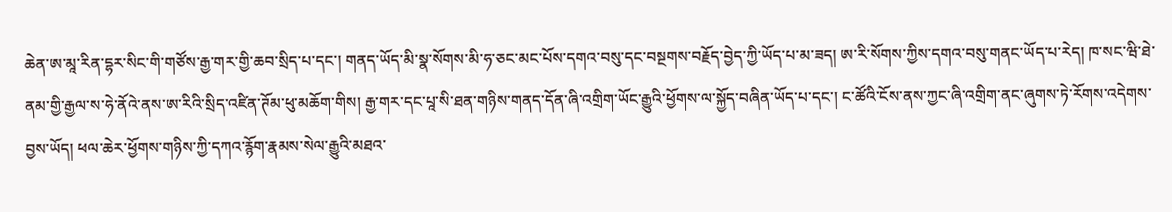ཆེན་ཨ་མཱ་རིན་དྷར་སིང་གི་གཙོས་རྒྱ་གར་གྱི་ཆབ་སྲིད་པ་དང་། གནད་ཡོད་མི་སྣ་སོགས་མི་ཧ་ཅང་མང་པོས་དགའ་བསུ་དང་བསྔགས་བརྗོད་བྱེད་ཀྱི་ཡོད་པ་མ་ཟད། ཨ་རི་སོགས་ཀྱིས་དགའ་བསུ་གནང་ཡོད་པ་རེད། ཁ་སང་ཝི་ཐེ་ནམ་གྱི་རྒྱལ་ས་ཧེ་ནོའེ་ནས་ཨ་རིའི་སྲིད་འཛིན་ཊོམ་ཕུ་མཆོག་གིས། རྒྱ་གར་དང་པཱ་སི་ཐན་གཉིས་གནད་དོན་ཞི་འགྲིག་ཡོང་རྒྱུའི་ཕྱོགས་ལ་སྐྱོད་བཞིན་ཡོད་པ་དང་། ང་ཚོའི་ངོས་ནས་ཀྱང་ཞི་འགྲིག་ནང་ཞུགས་ཏེ་རོགས་འདེགས་བྱས་ཡོད། ཕལ་ཆེར་ཕྱོགས་གཉིས་ཀྱི་དཀའ་རྙོག་རྣམས་སེལ་རྒྱུའི་མཐའ་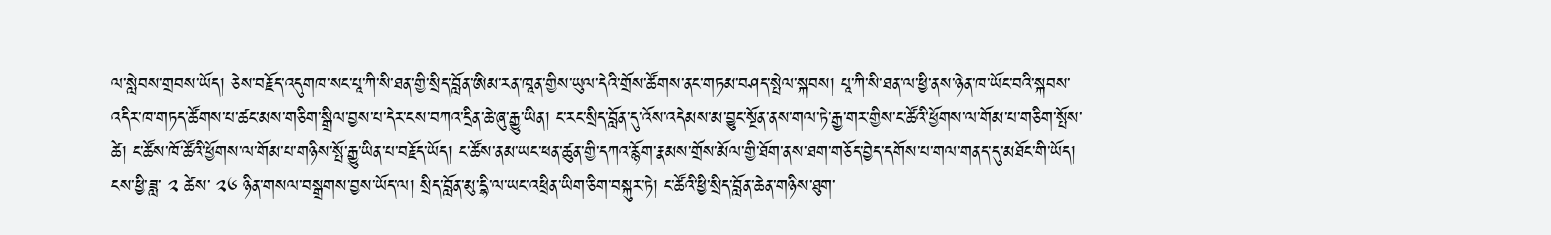ལ་སླེབས་གྲབས་ཡོད། ཅེས་བརྗོད་འདུགཁ་སང་པཱ་ཀི་སི་ཐན་གྱི་སྲིད་བློན་ཨིམ་རན་ཁཱན་གྱིས་ཡུལ་དེའི་གྲོས་ཚོགས་ནང་གཏམ་བཤད་སྤེལ་སྐབས། པཱ་ཀི་སི་ཐན་ལ་ཕྱི་ནས་ཉེན་ཁ་ཡོང་བའི་སྐབས་འདིར་ཁ་གཏད་ཚོགས་པ་ཚང་མས་གཅིག་སྒྲིལ་བྱས་པ་དེར་ངས་བཀའ་དྲིན་ཆེ་ཞུ་རྒྱུ་ཡིན། ང་རང་སྲིད་བློན་དུ་འོས་འདེམས་མ་བྱུང་སྔོན་ནས་གལ་ཏེ་རྒྱ་གར་གྱིས་ང་ཚོའི་ཕྱོགས་ལ་གོམ་པ་གཅིག་སྤོས་ཚེ། ང་ཚོས་ཁོ་ཚོའི་ཕྱོགས་ལ་གོམ་པ་གཉིས་སྤོ་རྒྱུ་ཡིན་པ་བརྗོད་ཡོད། ང་ཚོས་ནམ་ཡང་ཕན་ཚུན་གྱི་དཀའ་རྙོག་རྣམས་གྲོས་མོལ་གྱི་ཐོག་ནས་ཐག་གཅོད་བྱེད་དགོས་པ་གལ་གནད་དུ་མཐོང་གི་ཡོད། ངས་ཕྱི་ཟླ་ ༢ ཚེས་ ༢༦ ཉིན་གསལ་བསྒྲགས་བྱས་ཡོད་ལ། སྲིད་བློན་མུ་དྷི་ལ་ཡང་འཕྲིན་ཡིག་ཅིག་བསྐུར་ཏེ། ང་ཚོའི་ཕྱི་སྲིད་བློན་ཆེན་གཉིས་ཐུག་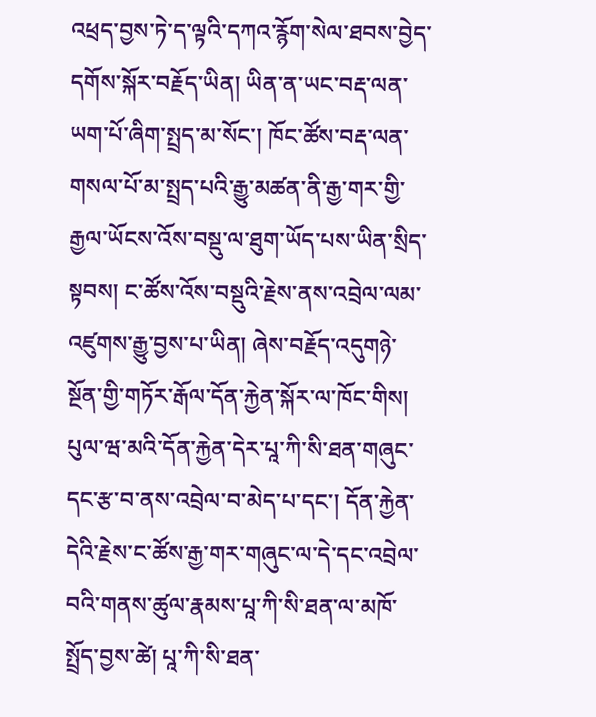འཕྲད་བྱས་ཏེ་ད་ལྟའི་དཀའ་རྙོག་སེལ་ཐབས་བྱེད་དགོས་སྐོར་བརྗོད་ཡིན། ཡིན་ན་ཡང་བརྡ་ལན་ཡག་པོ་ཞིག་སྤྲད་མ་སོང་། ཁོང་ཚོས་བརྡ་ལན་གསལ་པོ་མ་སྤྲད་པའི་རྒྱུ་མཚན་ནི་རྒྱ་གར་གྱི་རྒྱལ་ཡོངས་འོས་བསྡུ་ལ་ཐུག་ཡོད་པས་ཡིན་སྲིད་སྟབས། ང་ཚོས་འོས་བསྡུའི་རྗེས་ནས་འབྲེལ་ལམ་འཛུགས་རྒྱུ་བྱས་པ་ཡིན། ཞེས་བརྗོད་འདུགཉེ་སྔོན་གྱི་གཏོར་རྒོལ་དོན་རྐྱེན་སྐོར་ལ་ཁོང་གིས། པུལ་ཝ་མའི་དོན་རྐྱེན་དེར་པཱ་ཀི་སི་ཐན་གཞུང་དང་རྩ་བ་ནས་འབྲེལ་བ་མེད་པ་དང་། དོན་རྐྱེན་དེའི་རྗེས་ང་ཚོས་རྒྱ་གར་གཞུང་ལ་དེ་དང་འབྲེལ་བའི་གནས་ཚུལ་རྣམས་པཱ་ཀི་སི་ཐན་ལ་མཁོ་སྤྲོད་བྱས་ཚེ། པཱ་ཀི་སི་ཐན་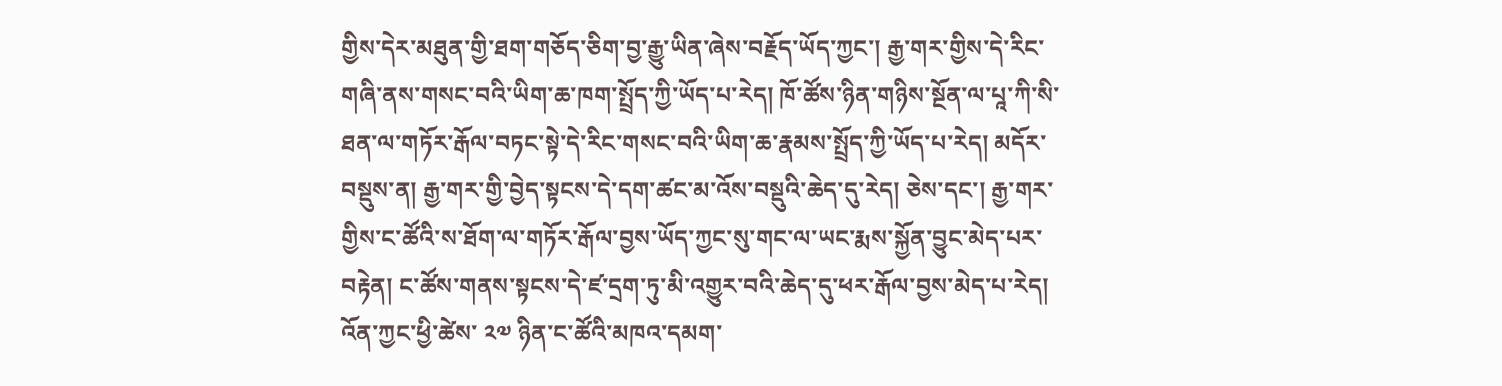གྱིས་དེར་མཐུན་གྱི་ཐག་གཅོད་ཅིག་བྱ་རྒྱུ་ཡིན་ཞེས་བརྗོད་ཡོད་ཀྱང་། རྒྱ་གར་གྱིས་དེ་རིང་གཞི་ནས་གསང་བའི་ཡིག་ཆ་ཁག་སྤྲོད་ཀྱི་ཡོད་པ་རེད། ཁོ་ཚོས་ཉིན་གཉིས་སྔོན་ལ་པཱ་ཀི་སི་ཐན་ལ་གཏོར་རྒོལ་བཏང་སྟེ་དེ་རིང་གསང་བའི་ཡིག་ཆ་རྣམས་སྤྲོད་ཀྱི་ཡོད་པ་རེད། མདོར་བསྡུས་ན། རྒྱ་གར་གྱི་བྱེད་སྟངས་དེ་དག་ཚང་མ་འོས་བསྡུའི་ཆེད་དུ་རེད། ཅེས་དང་། རྒྱ་གར་གྱིས་ང་ཚོའི་ས་ཐོག་ལ་གཏོར་རྒོལ་བྱས་ཡོད་ཀྱང་སུ་གང་ལ་ཡང་རྨས་སྐྱོན་བྱུང་མེད་པར་བརྟེན། ང་ཚོས་གནས་སྟངས་དེ་ཛ་དྲག་ཏུ་མི་འགྱུར་བའི་ཆེད་དུ་ཕར་རྒོལ་བྱས་མེད་པ་རེད། འོན་ཀྱང་ཕྱི་ཚེས་ ༢༧ ཉིན་ང་ཚོའི་མཁའ་དམག་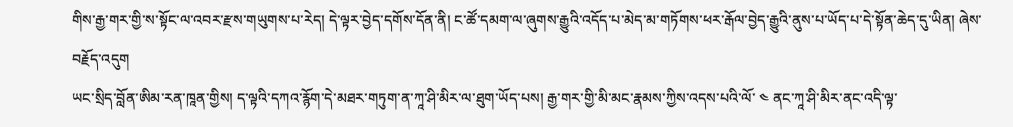གིས་རྒྱ་གར་གྱི་ས་སྟོང་ལ་འབར་རྫས་གཡུགས་པ་རེད། དེ་ལྟར་བྱེད་དགོས་དོན་ནི། ང་ཚོ་དམག་ལ་ཞུགས་རྒྱུའི་འདོད་པ་མེད་མ་གཏོགས་ཕར་རྒོལ་བྱེད་རྒྱུའི་ནུས་པ་ཡོད་པ་དེ་སྟོན་ཆེད་དུ་ཡིན། ཞེས་བརྗོད་འདུག
ཡང་སྲིད་བློན་ཨིམ་རན་ཁཱན་གྱིས། ད་ལྟའི་དཀའ་རྙོག་དེ་མཐར་གཏུག་ན་ཀཱ་ཤི་མིར་ལ་ཐུག་ཡོད་པས། རྒྱ་གར་གྱི་མི་མང་རྣམས་ཀྱིས་འདས་པའི་ལོ་ ༤ ནང་ཀཱ་ཤི་མིར་ནང་འདི་ལྟ་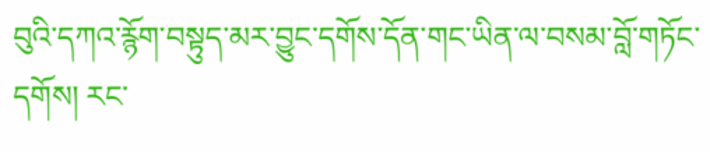བུའི་དཀའ་རྙོག་བསྟུད་མར་བྱུང་དགོས་དོན་གང་ཡིན་ལ་བསམ་བློ་གཏོང་དགོས། རང་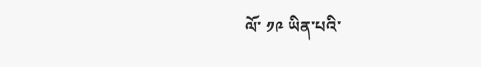ལོ་ ༡༩ ཡིན་པའི་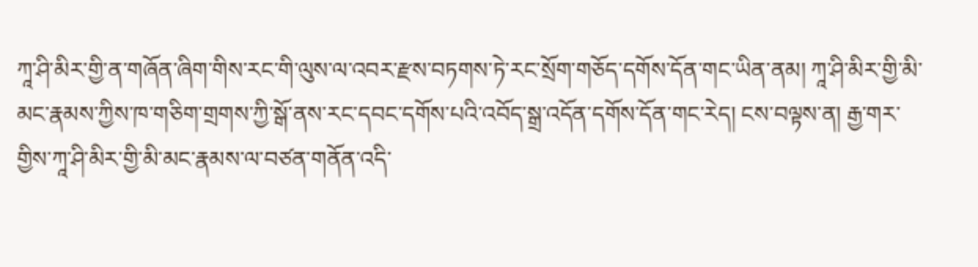ཀཱ་ཤི་མིར་གྱི་ན་གཞོན་ཞིག་གིས་རང་གི་ལུས་ལ་འབར་རྫས་བཏགས་ཏེ་རང་སྲོག་གཅོད་དགོས་དོན་གང་ཡིན་ནམ། ཀཱ་ཤི་མིར་གྱི་མི་མང་རྣམས་ཀྱིས་ཁ་གཅིག་གྲགས་ཀྱི་སྒོ་ནས་རང་དབང་དགོས་པའི་འབོད་སྒྲ་འདོན་དགོས་དོན་གང་རེད། ངས་བལྟས་ན། རྒྱ་གར་གྱིས་ཀཱ་ཤི་མིར་གྱི་མི་མང་རྣམས་ལ་བཙན་གནོན་འདི་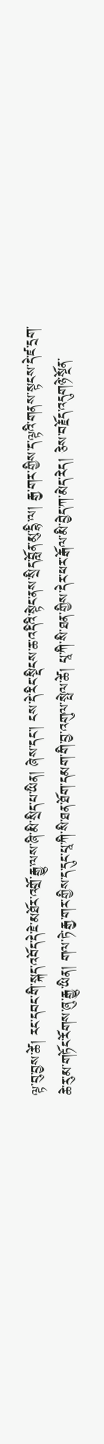ལྟ་བུ་བྱས་ཚེ། རང་དབང་གི་སྐད་འབོད་དེ་ཇེ་མཐོར་འགྲོ་རྒྱུ་ལས་ཞི་མི་སྲིད་པ་ཡིན། ཞེས་དང་། ངས་དེ་རིང་སྡིངས་ཆ་འདིའི་སྟེང་ནས་སྲིད་བློན་མུ་དྷི་ལ། རྒྱ་གར་གྱིས་ད་ལྟའི་གནས་སྟངས་དེ་ཛ་དྲག་ཆེ་རུ་མ་གཏོང་རོགས་ཞུ་རྒྱུ་ཡིན། གལ་ཏེ་རྒྱ་གར་གྱིས་ད་དུང་པཱ་ཀི་སི་ཐན་ཐོག་དམག་གི་བྱ་འགུལ་སྤེལ་ཚེ། པཱ་ཀི་སི་ཐན་གྱིས་དེར་ཕར་རྒོལ་མི་བྱེད་ཀ་མེད་རེད། ཅེས་བརྗོད་འདུགཉེ་སྔོན་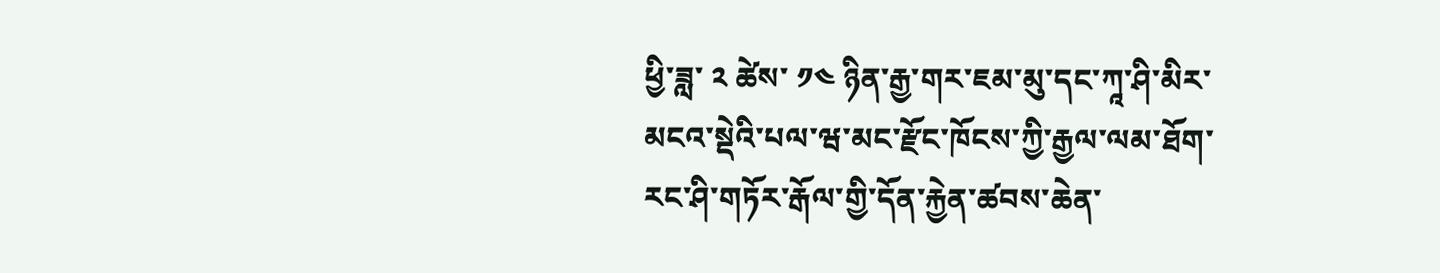ཕྱི་ཟླ་ ༢ ཚེས་ ༡༤ ཉིན་རྒྱ་གར་ཇམ་མུ་དང་ཀཱ་ཤི་མིར་མངའ་སྡེའི་པལ་ཝ་མང་རྫོང་ཁོངས་ཀྱི་རྒྱལ་ལམ་ཐོག་རང་ཤི་གཏོར་རྒོལ་གྱི་དོན་རྐྱེན་ཚབས་ཆེན་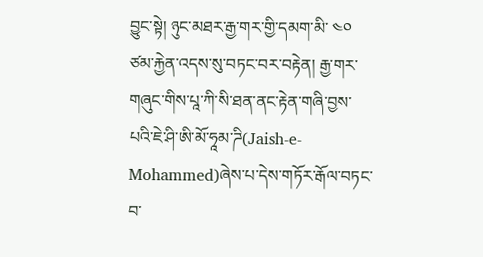བྱུང་སྟེ། ཉུང་མཐར་རྒྱ་གར་གྱི་དམག་མི་ ༤༠ ཙམ་རྐྱེན་འདས་སུ་བཏང་བར་བརྟེན། རྒྱ་གར་གཞུང་གིས་པཱ་ཀི་སི་ཐན་ནང་རྟེན་གཞི་བྱས་པའི་ཇེ་ཤི་ཨི་མོ་ཧཱམ་ཌི(Jaish-e-Mohammed)ཞེས་པ་དེས་གཏོར་རྒོལ་བཏང་བ་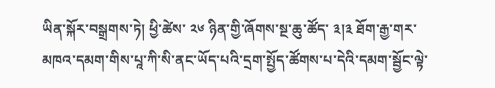ཡིན་སྐོར་བསྒྲགས་ཏེ། ཕྱི་ཚེས་ ༢༦ ཉིན་གྱི་ཞོགས་སྔ་ཆུ་ཚོད་ ༣།༣ ཐོག་རྒྱ་གར་མཁའ་དམག་གིས་པཱ་ཀི་སི་ནང་ཡོད་པའི་དྲག་སྤྱོད་ཚོགས་པ་དེའི་དམག་སྦྱོང་ལྟེ་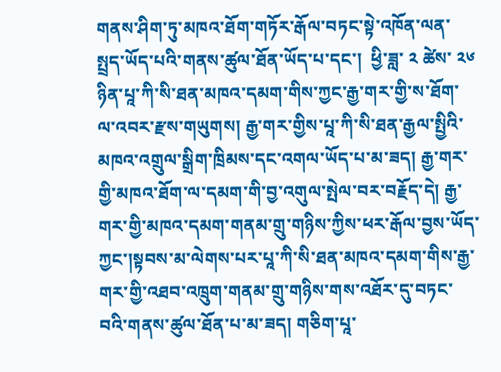གནས་ཤིག་ཏུ་མཁའ་ཐོག་གཏོར་རྒོལ་བཏང་སྟེ་འཁོན་ལན་སྤྲད་ཡོད་པའི་གནས་ཚུལ་ཐོན་ཡོད་པ་དང་།  ཕྱི་ཟླ་ ༢ ཚེས་ ༢༦ ཉིན་པཱ་ཀི་སི་ཐན་མཁའ་དམག་གིས་ཀྱང་རྒྱ་གར་གྱི་ས་ཐོག་ལ་འབར་རྫས་གཡུགས། རྒྱ་གར་གྱིས་པཱ་ཀི་སི་ཐན་རྒྱལ་སྤྱིའི་མཁའ་འགྲུལ་སྒྲིག་ཁྲིམས་དང་འགལ་ཡོད་པ་མ་ཟད། རྒྱ་གར་གྱི་མཁའ་ཐོག་ལ་དམག་གི་བྱ་འགུལ་སྤེལ་བར་བརྗོད་དེ། རྒྱ་གར་གྱི་མཁའ་དམག་གནམ་གྲུ་གཉིས་ཀྱིས་ཕར་རྒོལ་བྱས་ཡོད་ཀྱང་།སྟབས་མ་ལེགས་པར་པཱ་ཀི་སི་ཐན་མཁའ་དམག་གིས་རྒྱ་གར་གྱི་འཐབ་འཁྲུག་གནམ་གྲུ་གཉིས་གས་འཐོར་དུ་བཏང་བའི་གནས་ཚུལ་ཐོན་པ་མ་ཟད། གཅིག་པཱ་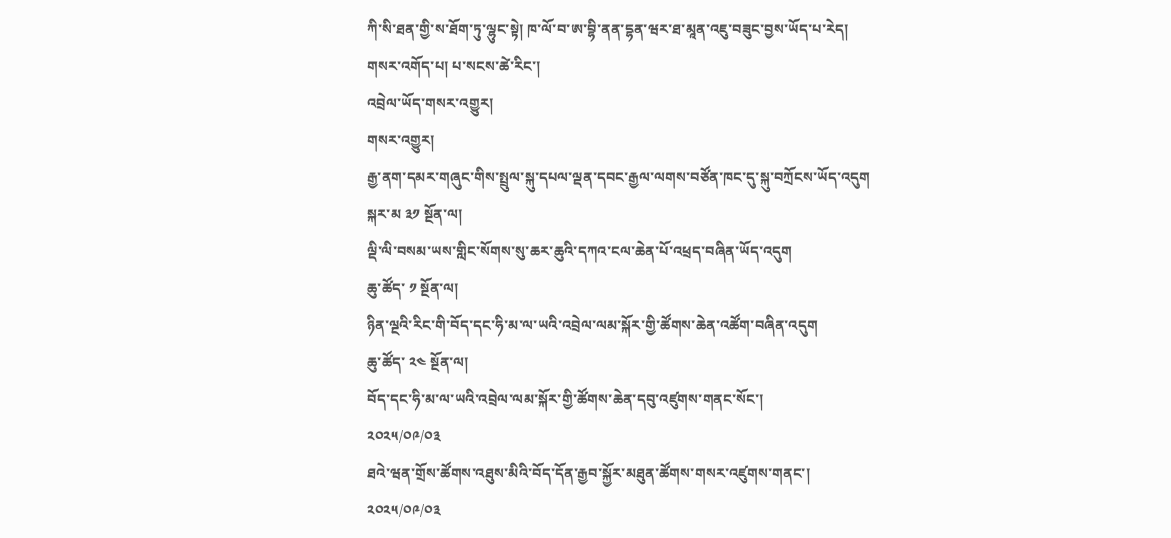ཀི་སི་ཐན་གྱི་ས་ཐོག་ཏུ་ལྷུང་སྟེ། ཁ་ལོ་བ་ཨ་བྷི་ནན་དྷན་ཝར་ཐ་མཱན་འཇུ་བཟུང་བྱས་ཡོད་པ་རེད།
གསར་འགོད་པ། པ་སངས་ཚེ་རིང་།
འབྲེལ་ཡོད་གསར་འགྱུར།
གསར་འགྱུར།
རྒྱ་ནག་དམར་གཞུང་གིས་སྤྲུལ་སྐུ་དཔལ་ལྡན་དབང་རྒྱལ་ལགས་བཙོན་ཁང་དུ་སྐུ་བཀྲོངས་ཡོད་འདུག
སྐར་མ ༣༡ སྔོན་ལ།
ལྡི་ལི་བསམ་ཡས་གླིང་སོགས་སུ་ཆར་ཆུའི་དཀའ་ངལ་ཆེན་པོ་འཕྲད་བཞིན་ཡོད་འདུག
ཆུ་ཚོད་ ༡ སྔོན་ལ།
ཉིན་ལྔའི་རིང་གི་བོད་དང་ཧི་མ་ལ་ཡའི་འབྲེལ་ལམ་སྐོར་གྱི་ཚོགས་ཆེན་འཚོག་བཞིན་འདུག
ཆུ་ཚོད་ ༢༤ སྔོན་ལ།
བོད་དང་ཧི་མ་ལ་ཡའི་འབྲེལ་ལམ་སྐོར་གྱི་ཚོགས་ཆེན་དབུ་འཛུགས་གནང་སོང་།
༢༠༢༥/༠༩/༠༣
ཐའེ་ཝན་གྲོས་ཚོགས་འཐུས་མིའི་བོད་དོན་རྒྱབ་སྐྱོར་མཐུན་ཚོགས་གསར་འཛུགས་གནང་།
༢༠༢༥/༠༩/༠༣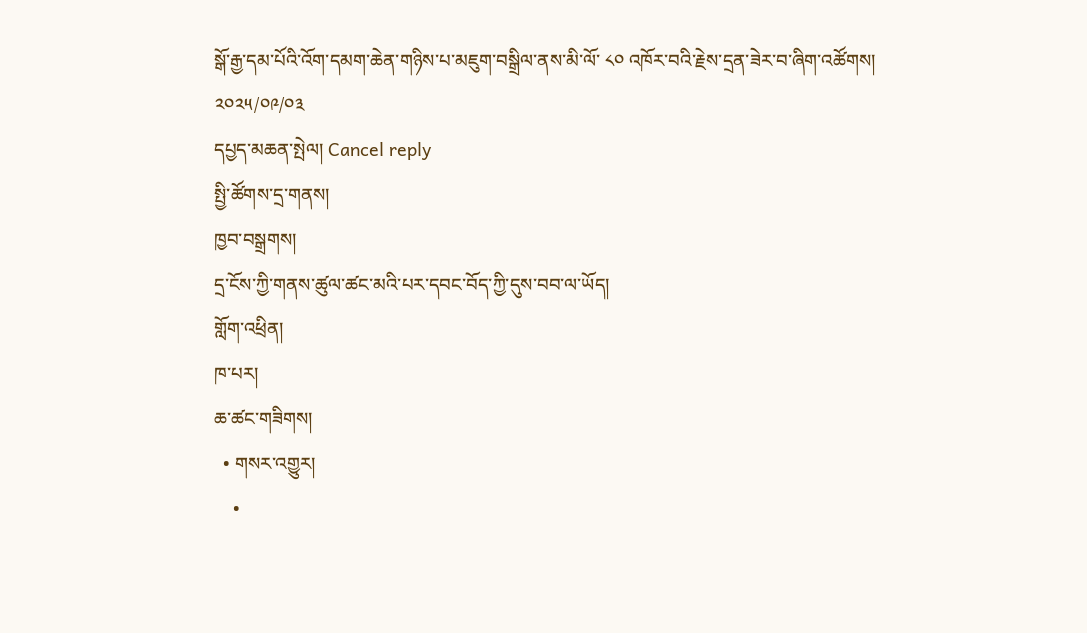སྒོ་རྒྱ་དམ་པོའི་འོག་དམག་ཆེན་གཉིས་པ་མཇུག་བསྒྲིལ་ནས་མི་ལོ་ ༨༠ འཁོར་བའི་རྗེས་དྲན་ཟེར་བ་ཞིག་འཚོགས།
༢༠༢༥/༠༩/༠༣
དཔྱད་མཆན་སྤེལ། Cancel reply
སྤྱི་ཚོགས་དྲ་གནས།
ཁྱབ་བསྒྲགས།
དྲ་ངོས་ཀྱི་གནས་ཚུལ་ཚང་མའི་པར་དབང་བོད་ཀྱི་དུས་བབ་ལ་ཡོད།
གློག་འཕྲིན།
ཁ་པར།
ཆ་ཚང་གཟིགས།
  • གསར་འགྱུར།
    •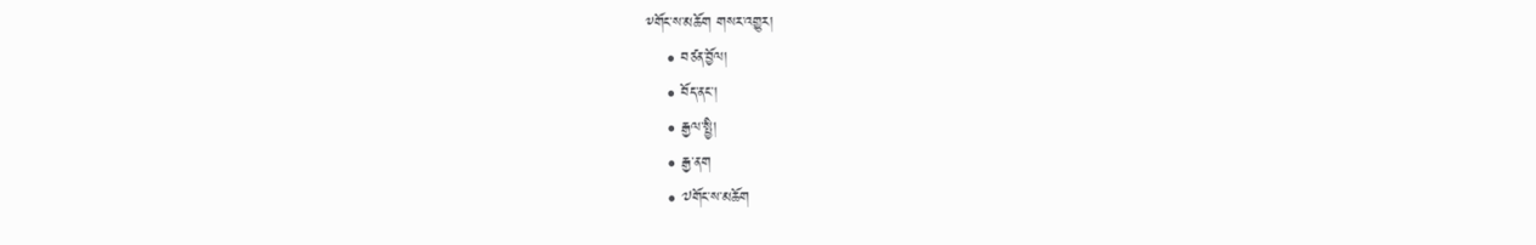༸གོང་ས་མཆོག གསར་འགྱུར།
    • བཙན་བྱོལ།
    • བོད་ནང་།
    • རྒྱལ་སྤྱི།
    • རྒྱ་ནག
    • ༧གོང་ས་མཆོག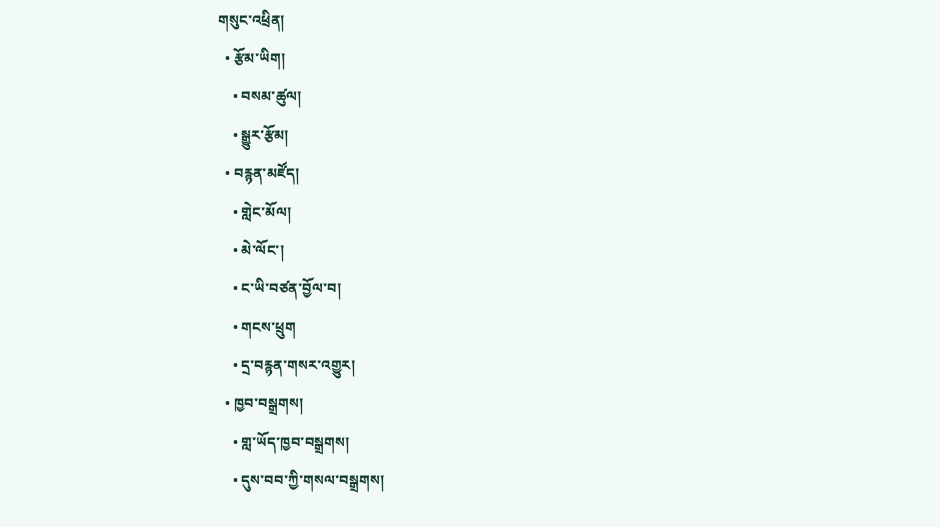གསུང་འཕྲིན།
  • རྩོམ་ཡིག།
    • བསམ་ཚུལ།
    • སྒྱུར་རྩོམ།
  • བརྙན་མཛོད།
    • གླེང་མོལ།
    • མེ་ལོང་།
    • ང་ཡི་བཙན་བྱོལ་བ།
    • གངས་ཕྲུག
    • དྲ་བརྙན་གསར་འགྱུར།
  • ཁྱབ་བསྒྲགས།
    • གླ་ཡོད་ཁྱབ་བསྒྲགས།
    • དུས་བབ་ཀྱི་གསལ་བསྒྲགས།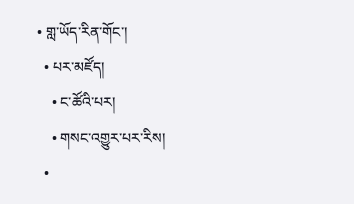• གླ་ཡོད་རིན་གོང་།
  • པར་མཛོད།
    • ང་ཚོའི་པར།
    • གསང་འགྱུར་པར་རིས།
  •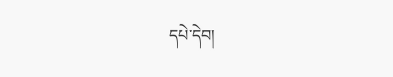དཔེ་དེབ།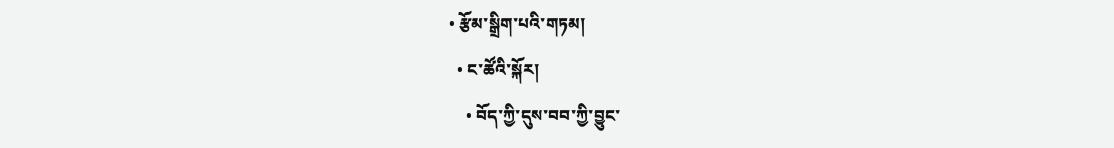• རྩོམ་སྒྲིག་པའི་གཏམ།
  • ང་ཚོའི་སྐོར།
    • བོད་ཀྱི་དུས་བབ་ཀྱི་བྱུང་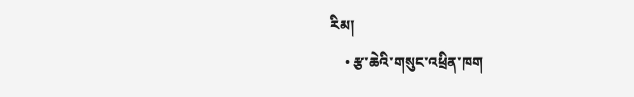རིམ།
    • རྩ་ཆེའི་གསུང་འཕྲིན་ཁག